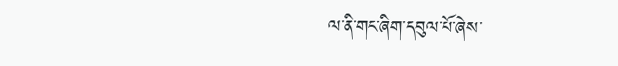ལ་ནི་གང་ཞིག་དབུལ་པོ་ཞེས་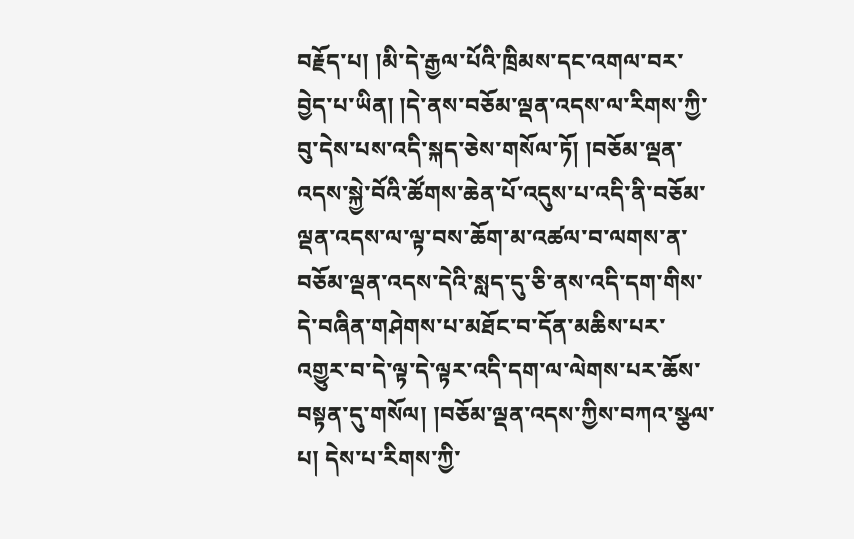བརྗོད་པ། །མི་དེ་རྒྱལ་པོའི་ཁྲིམས་དང་འགལ་བར་བྱེད་པ་ཡིན། །དེ་ནས་བཅོམ་ལྡན་འདས་ལ་རིགས་ཀྱི་བུ་དེས་པས་འདི་སྐད་ཅེས་གསོལ་ཏོ། །བཅོམ་ལྡན་འདས་སྐྱེ་བོའི་ཚོགས་ཆེན་པོ་འདུས་པ་འདི་ནི་བཅོམ་ལྡན་འདས་ལ་ལྟ་བས་ཆོག་མ་འཚལ་བ་ལགས་ན་བཅོམ་ལྡན་འདས་དེའི་སླད་དུ་ཅི་ནས་འདི་དག་གིས་དེ་བཞིན་གཤེགས་པ་མཐོང་བ་དོན་མཆིས་པར་འགྱུར་བ་དེ་ལྟ་དེ་ལྟར་འདི་དག་ལ་ལེགས་པར་ཆོས་བསྟན་དུ་གསོལ། །བཅོམ་ལྡན་འདས་ཀྱིས་བཀའ་སྩལ་པ། དེས་པ་རིགས་ཀྱི་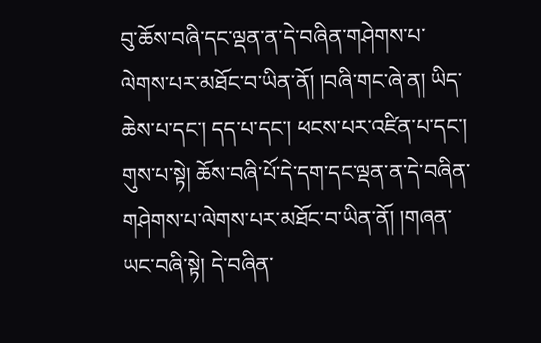བུ་ཆོས་བཞི་དང་ལྡན་ན་དེ་བཞིན་གཤེགས་པ་ལེགས་པར་མཐོང་བ་ཡིན་ནོ། །བཞི་གང་ཞེ་ན། ཡིད་ཆེས་པ་དང་། དད་པ་དང་། ཕངས་པར་འཛིན་པ་དང་། གུས་པ་སྟེ། ཆོས་བཞི་པོ་དེ་དག་དང་ལྡན་ན་དེ་བཞིན་གཤེགས་པ་ལེགས་པར་མཐོང་བ་ཡིན་ནོ། །གཞན་ཡང་བཞི་སྟེ། དེ་བཞིན་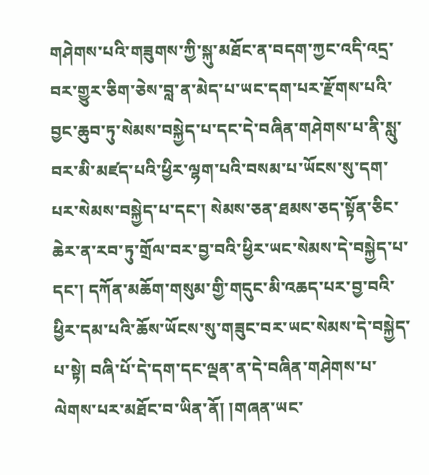གཤེགས་པའི་གཟུགས་ཀྱི་སྐུ་མཐོང་ན་བདག་ཀྱང་འདི་འདྲ་བར་གྱུར་ཅིག་ཅེས་བླ་ན་མེད་པ་ཡང་དག་པར་རྫོགས་པའི་བྱང་ཆུབ་ཏུ་སེམས་བསྐྱེད་པ་དང་དེ་བཞིན་གཤེགས་པ་ནི་སླུ་བར་མི་མཛད་པའི་ཕྱིར་ལྷག་པའི་བསམ་པ་ཡོངས་སུ་དག་པར་སེམས་བསྐྱེད་པ་དང་། སེམས་ཅན་ཐམས་ཅད་སྟོན་ཅིང་ཆེར་ན་རབ་ཏུ་གྲོལ་བར་བྱ་བའི་ཕྱིར་ཡང་སེམས་དེ་བསྐྱེད་པ་དང་། དཀོན་མཆོག་གསུམ་གྱི་གདུང་མི་འཆད་པར་བྱ་བའི་ཕྱིར་དམ་པའི་ཆོས་ཡོངས་སུ་གཟུང་བར་ཡང་སེམས་དེ་བསྐྱེད་པ་སྟེ། བཞི་པོ་དེ་དག་དང་ལྡན་ན་དེ་བཞིན་གཤེགས་པ་ལེགས་པར་མཐོང་བ་ཡིན་ནོ། །གཞན་ཡང་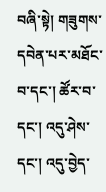བཞི་སྟེ། གཟུགས་དབེན་པར་མཐོང་བ་དང་། ཚོར་བ་དང་། འདུ་ཤེས་དང་། འདུ་བྱེད་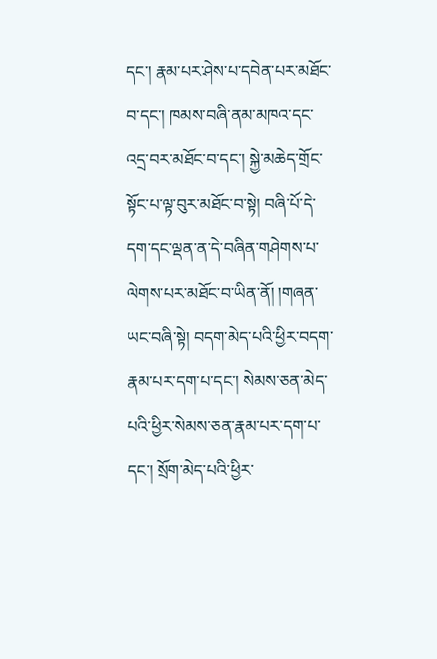དང་། རྣམ་པར་ཤེས་པ་དབེན་པར་མཐོང་བ་དང་། ཁམས་བཞི་ནམ་མཁའ་དང་འདྲ་བར་མཐོང་བ་དང་། སྐྱེ་མཆེད་གྲོང་སྟོང་པ་ལྟ་བུར་མཐོང་བ་སྟེ། བཞི་པོ་དེ་དག་དང་ལྡན་ན་དེ་བཞིན་གཤེགས་པ་ལེགས་པར་མཐོང་བ་ཡིན་ནོ། །གཞན་ཡང་བཞི་སྟེ། བདག་མེད་པའི་ཕྱིར་བདག་རྣམ་པར་དག་པ་དང་། སེམས་ཅན་མེད་པའི་ཕྱིར་སེམས་ཅན་རྣམ་པར་དག་པ་དང་། སྲོག་མེད་པའི་ཕྱིར་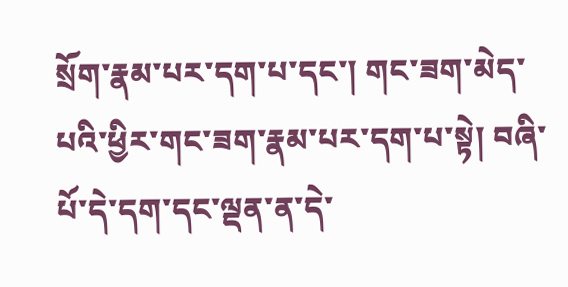སྲོག་རྣམ་པར་དག་པ་དང་། གང་ཟག་མེད་པའི་ཕྱིར་གང་ཟག་རྣམ་པར་དག་པ་སྟེ། བཞི་པོ་དེ་དག་དང་ལྡན་ན་དེ་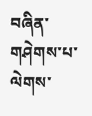བཞིན་གཤེགས་པ་ལེགས་